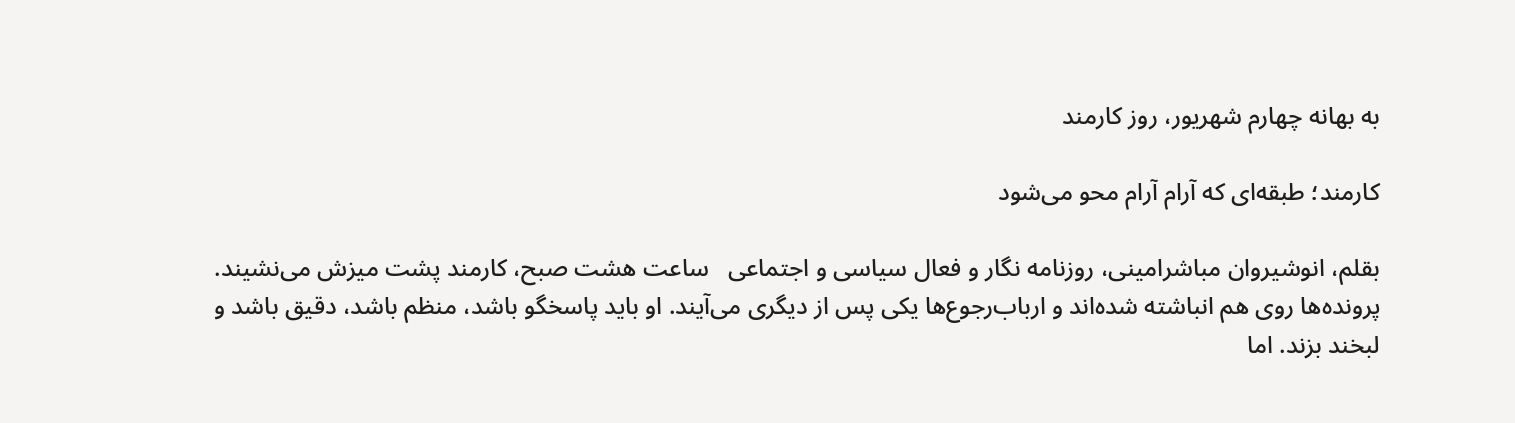به بهانه چهارم شهریور، روز کارمند

کارمند؛ طبقه‌ای که آرام آرام محو می‌شود

بقلم، انوشیروان مباشرامینی، روزنامه نگار و فعال سیاسی و اجتماعی   ساعت هشت صبح، کارمند پشت میزش می‌نشیند. پرونده‌ها روی هم انباشته شده‌اند و ارباب‌رجوع‌ها یکی پس از دیگری می‌آیند. او باید پاسخگو باشد، منظم باشد، دقیق باشد و لبخند بزند. اما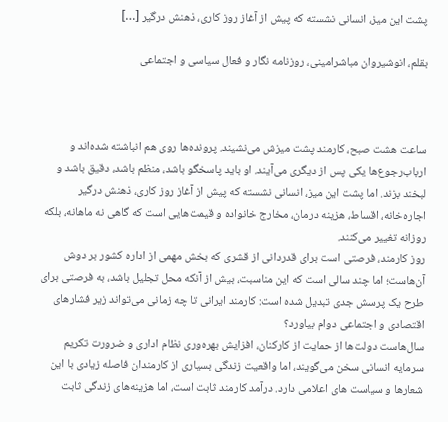پشت این میز، انسانی نشسته که پیش از آغاز روز کاری، ذهنش درگیر […]

بقلم، انوشیروان مباشرامینی، روزنامه نگار و فعال سیاسی و اجتماعی



ساعت هشت صبح، کارمند پشت میزش می‌نشیند. پرونده‌ها روی هم انباشته شده‌اند و ارباب‌رجوع‌ها یکی پس از دیگری می‌آیند. او باید پاسخگو باشد، منظم باشد، دقیق باشد و لبخند بزند. اما پشت این میز، انسانی نشسته که پیش از آغاز روز کاری، ذهنش درگیر اجاره‌خانه، اقساط، هزینه درمان، مخارج خانواده و قیمت‌هایی است که گاهی نه ماهانه، بلکه روزانه تغییر می‌کنند.
روز کارمند، فرصتی است برای قدردانی از قشری که بخش مهمی از اداره کشور بر دوش آن‌هاست؛ اما چند سالی است که این مناسبت، بیش از آنکه محل تجلیل باشد، به فرصتی برای طرح یک پرسش جدی تبدیل شده است: کارمند ایرانی تا چه زمانی می‌تواند زیر فشارهای اقتصادی و اجتماعی دوام بیاورد؟
سال‌هاست دولت‌ها از حمایت از کارکنان، افزایش بهره‌وری نظام اداری و ضرورت تکریم سرمایه انسانی سخن می‌گویند، اما واقعیت زندگی بسیاری از کارمندان فاصله زیادی با این شعارها و سیاست های اعلامی دارد. درآمد کارمند ثابت است، اما هزینه‌های زندگی ثابت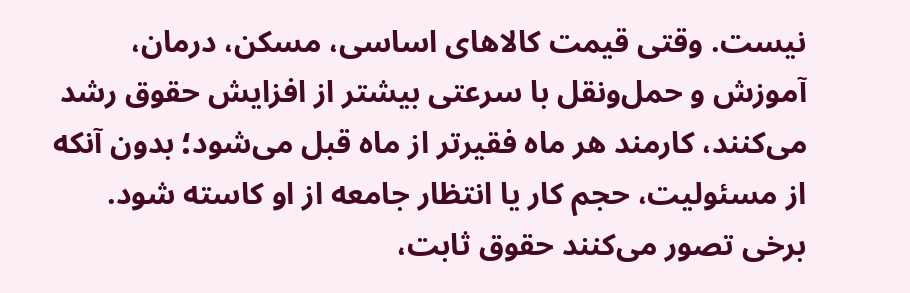نیست. وقتی قیمت کالاهای اساسی، مسکن، درمان، آموزش و حمل‌ونقل با سرعتی بیشتر از افزایش حقوق رشد می‌کنند، کارمند هر ماه فقیرتر از ماه قبل می‌شود؛ بدون آنکه از مسئولیت، حجم کار یا انتظار جامعه از او کاسته شود.
برخی تصور می‌کنند حقوق ثابت،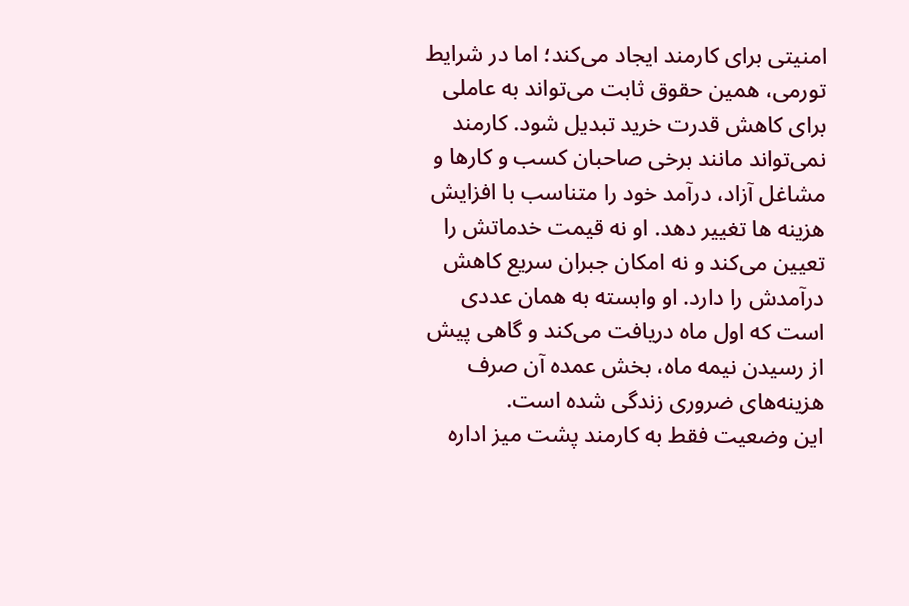امنیتی برای کارمند ایجاد می‌کند؛ اما در شرایط تورمی، همین حقوق ثابت می‌تواند به عاملی برای کاهش قدرت خرید تبدیل شود. کارمند نمی‌تواند مانند برخی صاحبان کسب و کارها و مشاغل آزاد، درآمد خود را متناسب با افزایش هزینه ها تغییر دهد. او نه قیمت خدماتش را تعیین می‌کند و نه امکان جبران سریع کاهش درآمدش را دارد. او وابسته به همان عددی است که اول ماه دریافت می‌کند و گاهی پیش از رسیدن نیمه ماه، بخش عمده آن صرف هزینه‌های ضروری زندگی شده است.
این وضعیت فقط به کارمند پشت میز اداره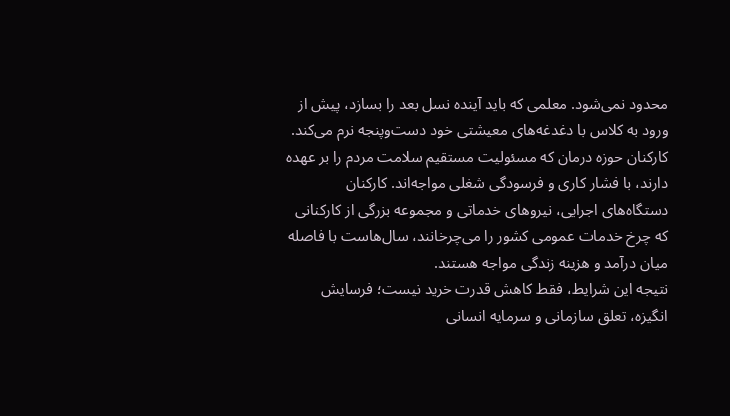محدود نمی‌شود. معلمی که باید آینده نسل بعد را بسازد، پیش از ورود به کلاس با دغدغه‌های معیشتی خود دست‌وپنجه نرم می‌کند. کارکنان حوزه درمان که مسئولیت مستقیم سلامت مردم را بر عهده دارند، با فشار کاری و فرسودگی شغلی مواجه‌اند. کارکنان دستگاه‌های اجرایی، نیروهای خدماتی و مجموعه بزرگی از کارکنانی که چرخ خدمات عمومی کشور را می‌چرخانند، سال‌هاست با فاصله میان درآمد و هزینه زندگی مواجه هستند.
نتیجه این شرایط، فقط کاهش قدرت خرید نیست؛ فرسایش انگیزه، تعلق سازمانی و سرمایه انسانی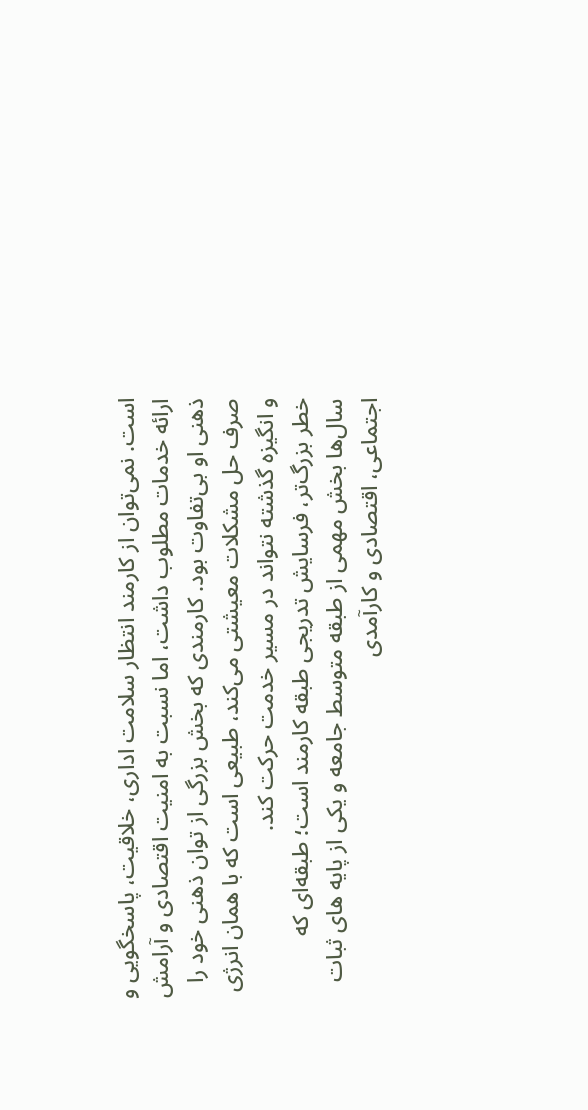است. نمی‌توان از کارمند انتظار سلامت اداری، خلاقیت، پاسخگویی و ارائه خدمات مطلوب داشت، اما نسبت به امنیت اقتصادی و آرامش ذهنی او بی‌تفاوت بود. کارمندی که بخش بزرگی از توان ذهنی خود را صرف حل مشکلات معیشتی می‌کند، طبیعی است که با همان انرژی و انگیزه گذشته نتواند در مسیر خدمت حرکت کند.
خطر بزرگ‌تر، فرسایش تدریجی طبقه کارمند است؛ طبقه‌ای که سال‌ها بخش مهمی از طبقه متوسط جامعه و یکی از پایه های ثبات اجتماعی، اقتصادی و کارآمدی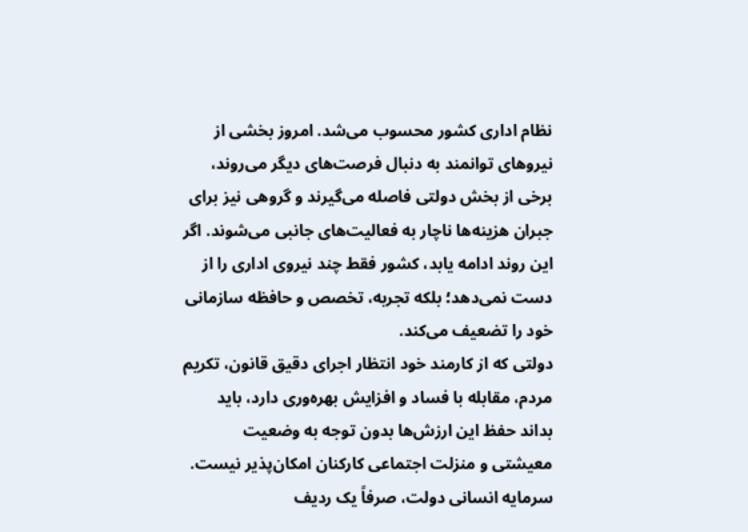نظام اداری کشور محسوب می‌شد. امروز بخشی از نیروهای توانمند به دنبال فرصت‌های دیگر می‌روند، برخی از بخش دولتی فاصله می‌گیرند و گروهی نیز برای جبران هزینه‌ها ناچار به فعالیت‌های جانبی می‌شوند. اگر این روند ادامه یابد، کشور فقط چند نیروی اداری را از دست نمی‌دهد؛ بلکه تجربه، تخصص و حافظه سازمانی خود را تضعیف می‌کند.
دولتی که از کارمند خود انتظار اجرای دقیق قانون، تکریم مردم، مقابله با فساد و افزایش بهره‌وری دارد، باید بداند حفظ این ارزش‌ها بدون توجه به وضعیت معیشتی و منزلت اجتماعی کارکنان امکان‌پذیر نیست. سرمایه انسانی دولت، صرفاً یک ردیف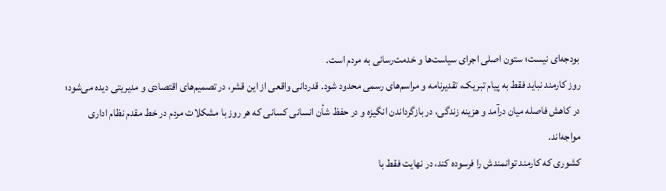بودجه‌ای نیست؛ ستون اصلی اجرای سیاست‌ها و خدمت‌رسانی به مردم است.
روز کارمند نباید فقط به پیام تبریک، تقدیرنامه و مراسم‌های رسمی محدود شود. قدردانی واقعی از این قشر، در تصمیم‌های اقتصادی و مدیریتی دیده می‌شود؛ در کاهش فاصله میان درآمد و هزینه زندگی، در بازگرداندن انگیزه و در حفظ شأن انسانی کسانی که هر روز با مشکلات مردم در خط مقدم نظام اداری مواجه‌اند.
کشوری که کارمند توانمندش را فرسوده کند، در نهایت فقط با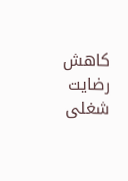کاهش رضایت شغلی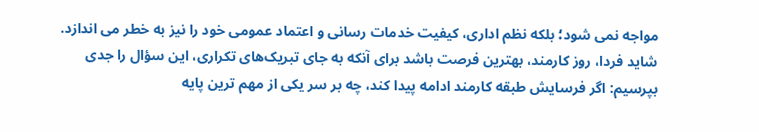مواجه نمی شود؛ بلکه نظم اداری، کیفیت خدمات رسانی و اعتماد عمومی خود را نیز به خطر می اندازد. شاید فردا، روز کارمند، بهترین فرصت باشد برای آنکه به جای تبریک‌های تکراری، این سؤال را جدی بپرسیم: اگر فرسایش طبقه کارمند ادامه پیدا کند، چه بر سر یکی از مهم ترین پایه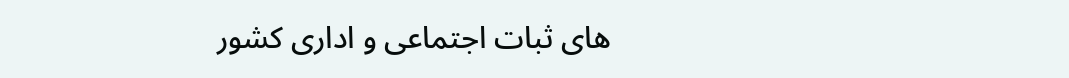های ثبات اجتماعی و اداری کشور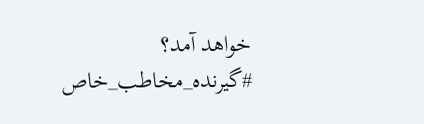خواهد آمد؟
#گیرنده_مخاطب_خاص